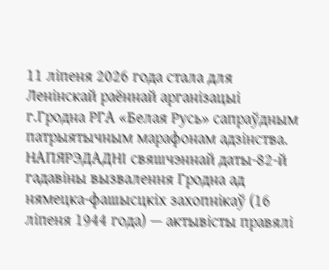11 ліпеня 2026 года стала для Ленінскай раённай арганізацыі г.Гродна РГА «Белая Русь» сапраўдным патрыятычным марафонам адзінства. НАПЯРЭДАДНІ свяшчэннай даты-82-й гадавіны вызвалення Гродна ад нямецка-фашысцкіх захопнікаў (16 ліпеня 1944 года) — актывісты правялі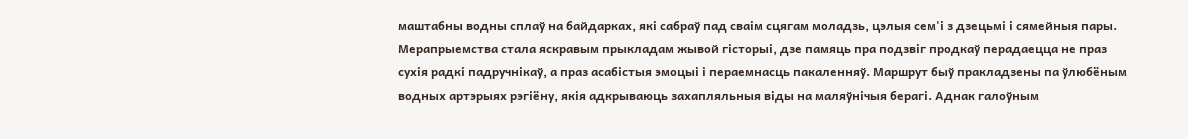маштабны водны сплаў на байдарках, які сабраў пад сваім сцягам моладзь, цэлыя сем'і з дзецьмі і сямейныя пары.
Мерапрыемства стала яскравым прыкладам жывой гісторыі, дзе памяць пра подзвіг продкаў перадаецца не праз сухія радкі падручнікаў, а праз асабістыя эмоцыі і пераемнасць пакаленняў. Маршрут быў пракладзены па ўлюбёным водных артэрыях рэгіёну, якія адкрываюць захапляльныя віды на маляўнічыя берагі. Аднак галоўным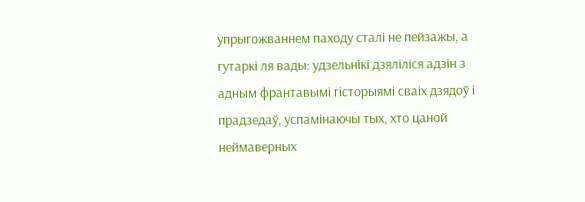упрыгожваннем паходу сталі не пейзажы, а гутаркі ля вады: удзельнікі дзяліліся адзін з адным франтавымі гісторыямі сваіх дзядоў і прадзедаў, успамінаючы тых, хто цаной неймаверных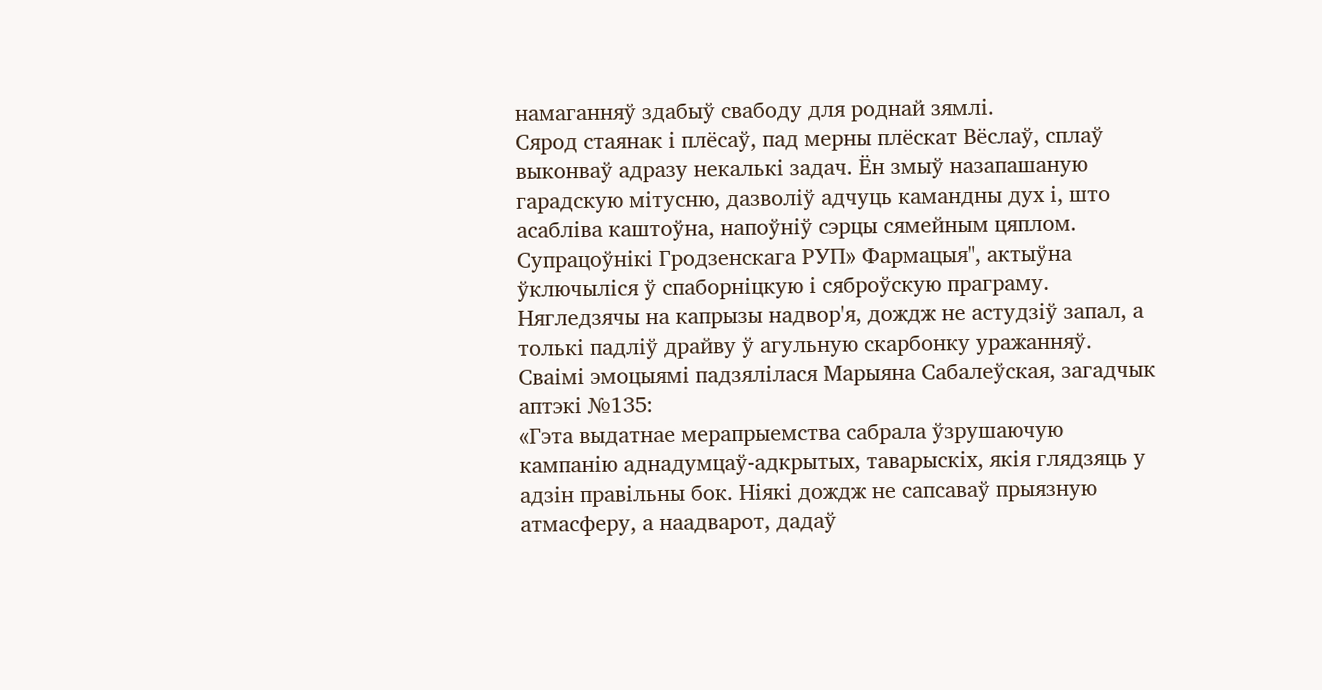намаганняў здабыў свабоду для роднай зямлі.
Сярод стаянак і плёсаў, пад мерны плёскат Вёслаў, сплаў выконваў адразу некалькі задач. Ён змыў назапашаную гарадскую мітусню, дазволіў адчуць камандны дух і, што асабліва каштоўна, напоўніў сэрцы сямейным цяплом.
Супрацоўнікі Гродзенскага РУП» Фармацыя", актыўна ўключыліся ў спаборніцкую і сяброўскую праграму. Нягледзячы на капрызы надвор'я, дождж не астудзіў запал, а толькі падліў драйву ў агульную скарбонку уражанняў.
Сваімі эмоцыямі падзялілася Марыяна Сабалеўская, загадчык аптэкі №135:
«Гэта выдатнае мерапрыемства сабрала ўзрушаючую кампанію аднадумцаў-адкрытых, таварыскіх, якія глядзяць у адзін правільны бок. Ніякі дождж не сапсаваў прыязную атмасферу, а наадварот, дадаў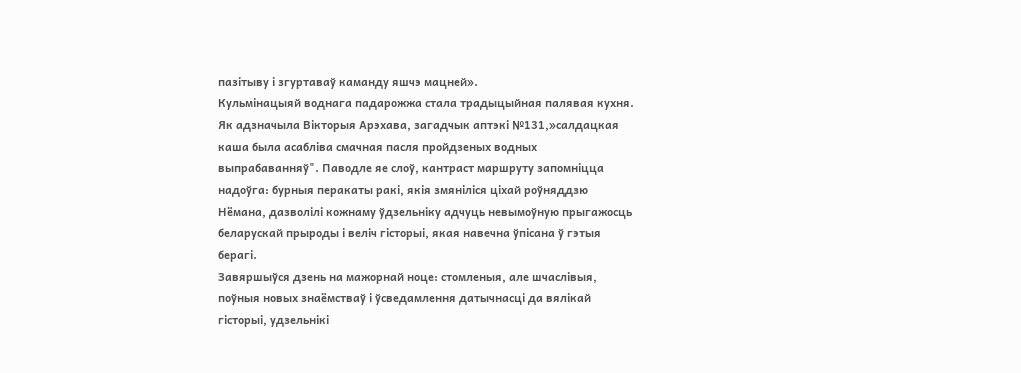пазітыву і згуртаваў каманду яшчэ мацней».
Кульмінацыяй воднага падарожжа стала традыцыйная палявая кухня. Як адзначыла Вікторыя Арэхава, загадчык аптэкі №131,»салдацкая каша была асабліва смачная пасля пройдзеных водных выпрабаванняў". Паводле яе слоў, кантраст маршруту запомніцца надоўга: бурныя перакаты ракі, якія змяніліся ціхай роўняддзю Нёмана, дазволілі кожнаму ўдзельніку адчуць невымоўную прыгажосць беларускай прыроды і веліч гісторыі, якая навечна ўпісана ў гэтыя берагі.
Завяршыўся дзень на мажорнай ноце: стомленыя, але шчаслівыя, поўныя новых знаёмстваў і ўсведамлення датычнасці да вялікай гісторыі, удзельнікі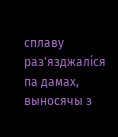сплаву раз'язджаліся па дамах, выносячы з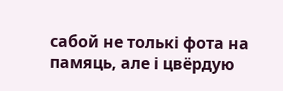сабой не толькі фота на памяць, але і цвёрдую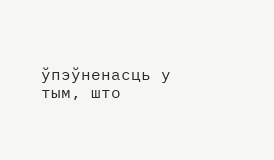ўпэўненасць у тым, што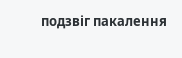подзвіг пакалення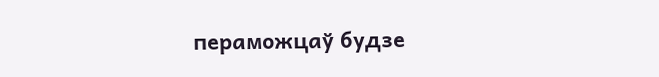пераможцаў будзе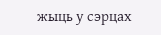жыць у сэрцах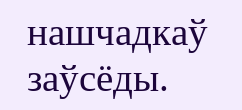нашчадкаў заўсёды.